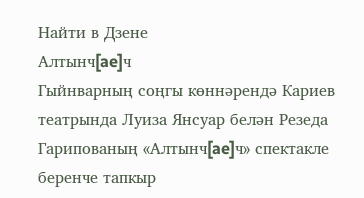Найти в Дзене
Алтынч[ae]ч
Гыйнварның соңгы көннәрендә Кариев театрында Луиза Янсуар белән Резеда Гарипованың «Алтынч[ae]ч» спектакле беренче тапкыр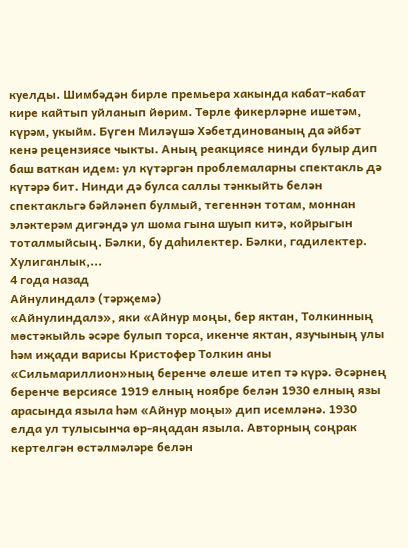куелды. Шимбәдән бирле премьера хакында кабат-кабат кире кайтып уйланып йөрим. Төрле фикерләрне ишетәм, күрәм, укыйм. Бүген Миләүшә Хәбетдинованың да әйбәт кенә рецензиясе чыкты. Аның реакциясе нинди булыр дип баш ваткан идем: ул күтәргән проблемаларны спектакль дә күтәрә бит. Нинди дә булса саллы тәнкыйть белән спектакльгә бәйләнеп булмый, тегеннән тотам, моннан эләктерәм дигәндә ул шома гына шуып китә, койрыгын тоталмыйсың. Бәлки, бу даһилектер. Бәлки, гадилектер. Хулиганлык,...
4 года назад
Айнулиндалэ (тәрҗемә)
«Айнулиндалэ», яки «Айнур моңы, бер яктан, Толкинның мөстәкыйль әсәре булып торса, икенче яктан, язучының улы һәм иҗади варисы Кристофер Толкин аны «Сильмариллион»ның беренче өлеше итеп тә күрә. Әсәрнең беренче версиясе 1919 елның ноябре белән 1930 елның язы арасында языла һәм «Айнур моңы» дип исемләнә. 1930 елда ул тулысынча өр-яңадан языла. Авторның соңрак кертелгән өстәлмәләре белән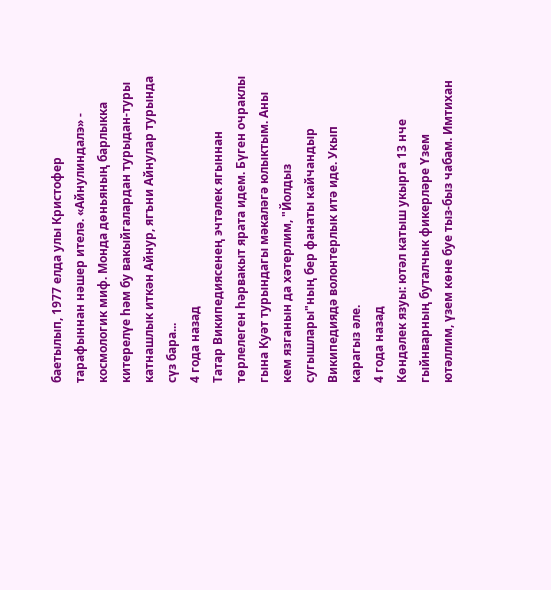баетылып, 1977 елда улы Кристофер тарафыннан нәшер ителә. «Айнулиндалэ» - космологик миф. Монда дөньяның барлыкка китерелүе һәм бу вакыйгалардан турыдан-туры катнашлык иткән Айнур, ягъни Айнулар турында сүз бара...
4 года назад
Татар Википедиясенең эчтәлек ягыннан төрлелеген һәрвакыт ярата идем. Бүген очраклы гына Куәт турындагы мәкаләгә юлыктым. Аны кем язганын да хәтерлим, "Йолдыз сугышлары"ның бер фанаты кайчандыр Википедиядә волонтерлык итә иде. Укып карагыз әле.
4 года назад
Көндәлек язуы: ютәл катыш укырга 13 нче гыйнварның буталчык фикерләре Үзем ютәллим, үзем көне буе тыз-быз чабам. Имтихан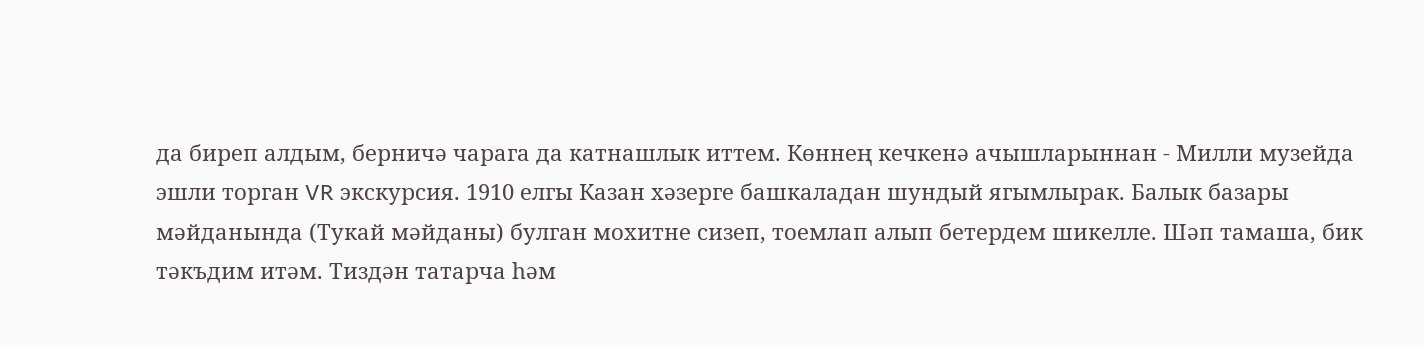да биреп алдым, берничә чарага да катнашлык иттем. Көннең кечкенә ачышларыннан - Милли музейда эшли торган VR экскурсия. 1910 елгы Казан хәзерге башкаладан шундый ягымлырак. Балык базары мәйданында (Тукай мәйданы) булган мохитне сизеп, тоемлап алып бетердем шикелле. Шәп тамаша, бик тәкъдим итәм. Тиздән татарча һәм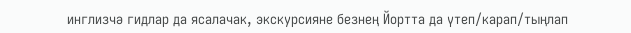инглизчә гидлар да ясалачак, экскурсияне безнең Йортта да үтеп/карап/тыңлап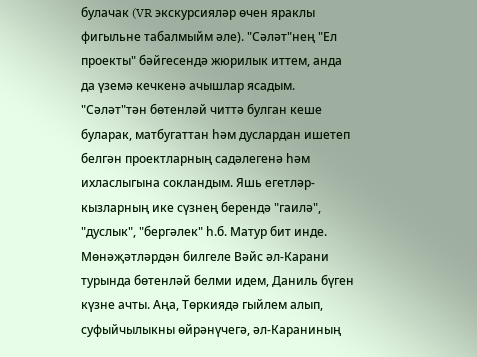булачак (VR экскурсияләр өчен яраклы фигыльне табалмыйм әле). "Сәләт"нең "Ел проекты" бәйгесендә жюрилык иттем, анда да үземә кечкенә ачышлар ясадым. "Сәләт"тән бөтенләй читтә булган кеше буларак, матбугаттан һәм дуслардан ишетеп белгән проектларның садәлегенә һәм ихласлыгына сокландым. Яшь егетләр-кызларның ике сүзнең берендә "гаилә", "дуслык", "бергәлек" һ.б. Матур бит инде. Мөнәҗәтләрдән билгеле Вәйс әл-Карани турында бөтенләй белми идем, Даниль бүген күзне ачты. Аңа, Төркиядә гыйлем алып, суфыйчылыкны өйрәнүчегә, әл-Караниның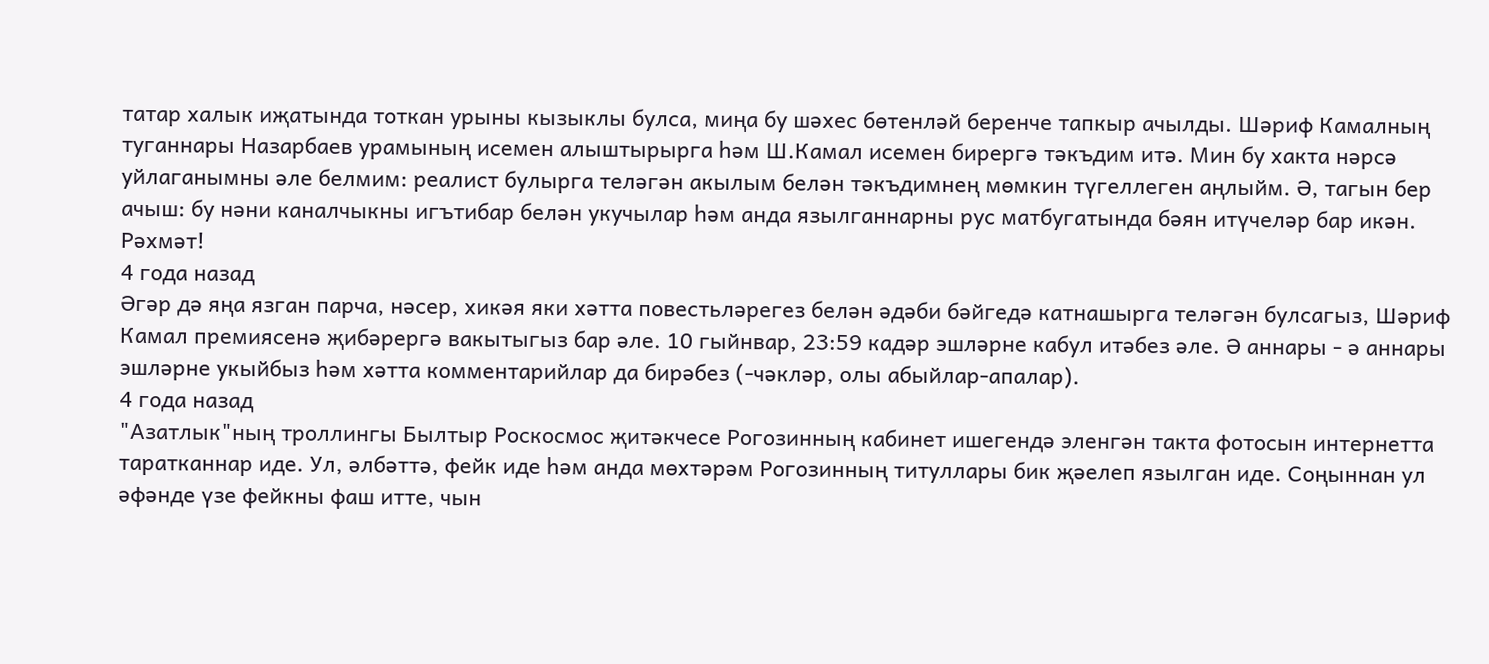татар халык иҗатында тоткан урыны кызыклы булса, миңа бу шәхес бөтенләй беренче тапкыр ачылды. Шәриф Камалның туганнары Назарбаев урамының исемен алыштырырга һәм Ш.Камал исемен бирергә тәкъдим итә. Мин бу хакта нәрсә уйлаганымны әле белмим: реалист булырга теләгән акылым белән тәкъдимнең мөмкин түгеллеген аңлыйм. Ә, тагын бер ачыш: бу нәни каналчыкны игътибар белән укучылар һәм анда язылганнарны рус матбугатында бәян итүчеләр бар икән. Рәхмәт!
4 года назад
Әгәр дә яңа язган парча, нәсер, хикәя яки хәтта повестьләрегез белән әдәби бәйгедә катнашырга теләгән булсагыз, Шәриф Камал премиясенә җибәрергә вакытыгыз бар әле. 10 гыйнвар, 23:59 кадәр эшләрне кабул итәбез әле. Ә аннары - ә аннары эшләрне укыйбыз һәм хәтта комментарийлар да бирәбез (-чәкләр, олы абыйлар-апалар).
4 года назад
"Азатлык"ның троллингы Былтыр Роскосмос җитәкчесе Рогозинның кабинет ишегендә эленгән такта фотосын интернетта таратканнар иде. Ул, әлбәттә, фейк иде һәм анда мөхтәрәм Рогозинның титуллары бик җәелеп язылган иде. Соңыннан ул әфәнде үзе фейкны фаш итте, чын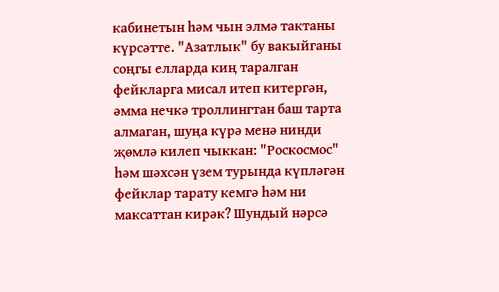кабинетын һәм чын элмә тактаны күрсәтте. "Азатлык" бу вакыйганы соңгы елларда киң таралган фейкларга мисал итеп китергән, әмма нечкә троллингтан баш тарта алмаган, шуңа күрә менә нинди җөмлә килеп чыккан: "Роскосмос" һәм шәхсән үзем турында күпләгән фейклар тарату кемгә һәм ни максаттан кирәк? Шундый нәрсә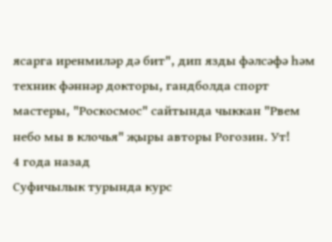ясарга иренмиләр дә бит", дип язды фәлсәфә һәм техник фәннәр докторы, гандболда спорт мастеры, "Роскосмос" сайтында чыккан "Рвем небо мы в клочья" җыры авторы Рогозин. Ут!
4 года назад
Суфичылык турында курс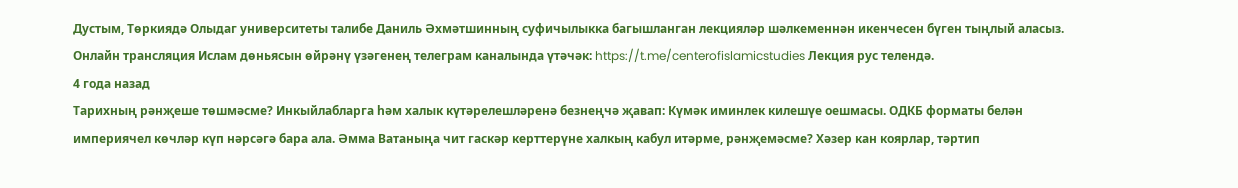Дустым, Төркиядә Олыдаг университеты талибе Даниль Әхмәтшинның суфичылыкка багышланган лекцияләр шәлкеменнән икенчесен бүген тыңлый аласыз. Онлайн трансляция Ислам дөньясын өйрәнү үзәгенең телеграм каналында үтәчәк: https://t.me/centerofislamicstudies Лекция рус телендә.
4 года назад
Тарихның рәнҗеше төшмәсме? Инкыйлабларга һәм халык күтәрелешләренә безнеңчә җавап: Күмәк иминлек килешүе оешмасы. ОДКБ форматы белән империячел көчләр күп нәрсәгә бара ала. Әмма Ватаныңа чит гаскәр керттерүне халкың кабул итәрме, рәнҗемәсме? Хәзер кан коярлар, тәртип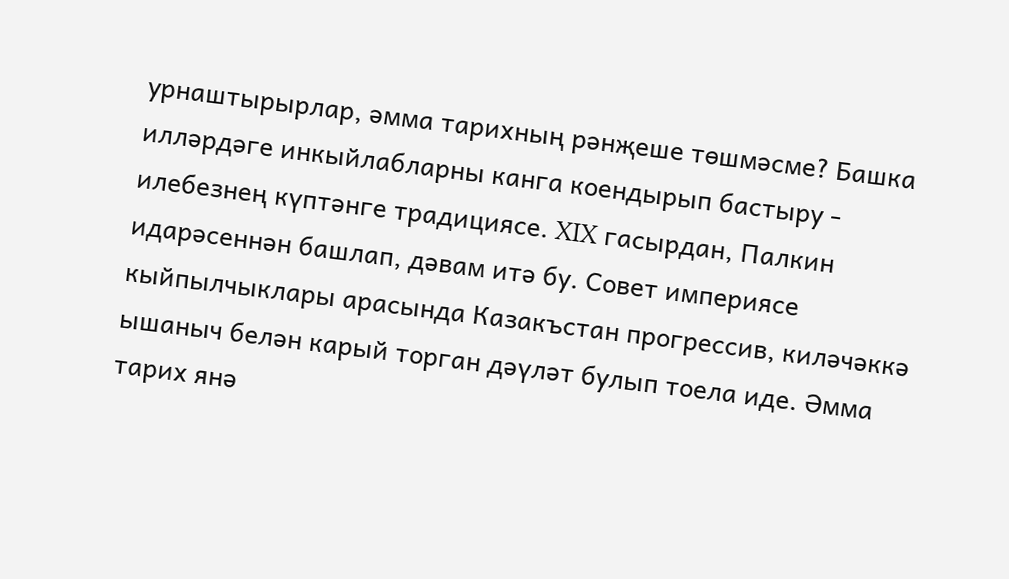урнаштырырлар, әмма тарихның рәнҗеше төшмәсме? Башка илләрдәге инкыйлабларны канга коендырып бастыру - илебезнең күптәнге традициясе. XIX гасырдан, Палкин идарәсеннән башлап, дәвам итә бу. Совет империясе кыйпылчыклары арасында Казакъстан прогрессив, киләчәккә ышаныч белән карый торган дәүләт булып тоела иде. Әмма тарих янә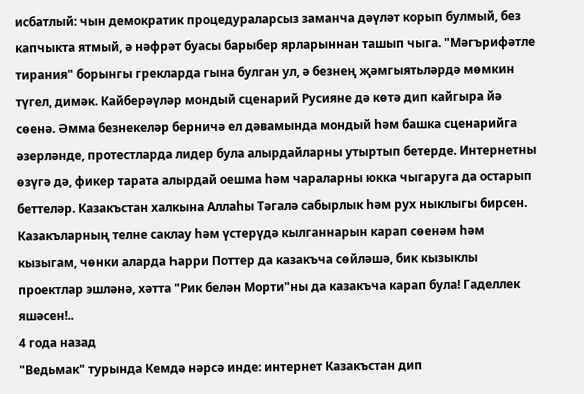исбатлый: чын демократик процедураларсыз заманча дәүләт корып булмый, без капчыкта ятмый, ә нәфрәт буасы барыбер ярларыннан ташып чыга. "Мәгърифәтле тирания" борынгы грекларда гына булган ул, ә безнең җәмгыятьләрдә мөмкин түгел, димәк. Кайберәүләр мондый сценарий Русияне дә көтә дип кайгыра йә сөенә. Әмма безнекеләр берничә ел дәвамында мондый һәм башка сценарийга әзерләнде, протестларда лидер була алырдайларны утыртып бетерде. Интернетны өзүгә дә, фикер тарата алырдай оешма һәм чараларны юкка чыгаруга да остарып беттеләр. Казакъстан халкына Аллаһы Тәгалә сабырлык һәм рух ныклыгы бирсен. Казакъларның телне саклау һәм үстерүдә кылганнарын карап сөенәм һәм кызыгам, чөнки аларда Һарри Поттер да казакъча сөйләшә, бик кызыклы проектлар эшләнә, хәтта "Рик белән Морти"ны да казакъча карап була! Гаделлек яшәсен!..
4 года назад
"Ведьмак" турында Кемдә нәрсә инде: интернет Казакъстан дип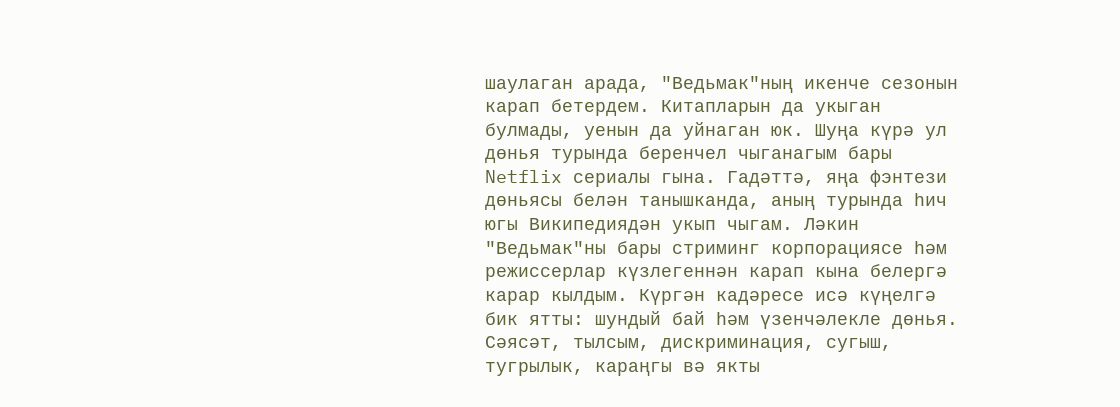шаулаган арада, "Ведьмак"ның икенче сезонын карап бетердем. Китапларын да укыган булмады, уенын да уйнаган юк. Шуңа күрә ул дөнья турында беренчел чыганагым бары Netflix сериалы гына. Гадәттә, яңа фэнтези дөньясы белән танышканда, аның турында һич югы Википедиядән укып чыгам. Ләкин "Ведьмак"ны бары стриминг корпорациясе һәм режиссерлар күзлегеннән карап кына белергә карар кылдым. Күргән кадәресе исә күңелгә бик ятты: шундый бай һәм үзенчәлекле дөнья. Сәясәт, тылсым, дискриминация, сугыш, тугрылык, караңгы вә якты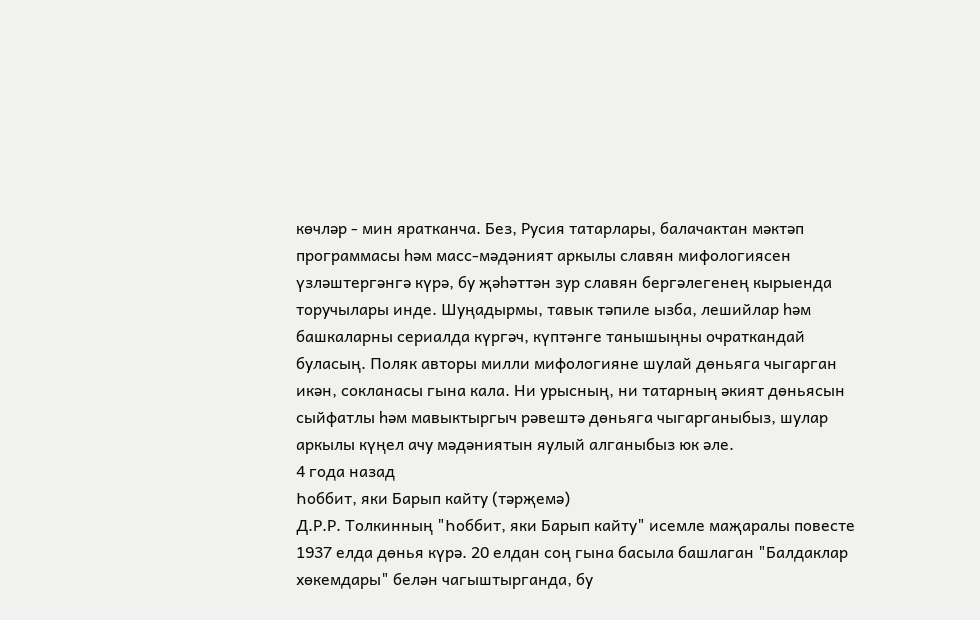көчләр - мин яратканча. Без, Русия татарлары, балачактан мәктәп программасы һәм масс-мәдәният аркылы славян мифологиясен үзләштергәнгә күрә, бу җәһәттән зур славян бергәлегенең кырыенда торучылары инде. Шуңадырмы, тавык тәпиле ызба, лешийлар һәм башкаларны сериалда күргәч, күптәнге танышыңны очраткандай буласың. Поляк авторы милли мифологияне шулай дөньяга чыгарган икән, сокланасы гына кала. Ни урысның, ни татарның әкият дөньясын сыйфатлы һәм мавыктыргыч рәвештә дөньяга чыгарганыбыз, шулар аркылы күңел ачу мәдәниятын яулый алганыбыз юк әле.
4 года назад
Һоббит, яки Барып кайту (тәрҗемә)
Д.Р.Р. Толкинның "Һоббит, яки Барып кайту" исемле маҗаралы повесте 1937 елда дөнья күрә. 20 елдан соң гына басыла башлаган "Балдаклар хөкемдары" белән чагыштырганда, бу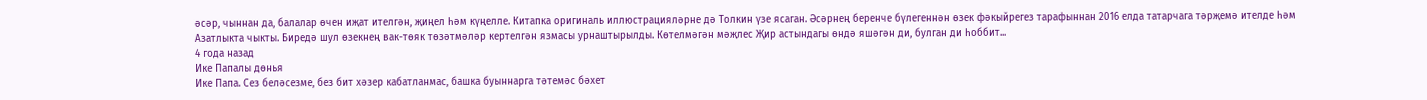әсәр, чыннан да, балалар өчен иҗат ителгән, җиңел һәм күңелле. Китапка оригиналь иллюстрацияләрне дә Толкин үзе ясаган. Әсәрнең беренче бүлегеннән өзек фәкыйрегез тарафыннан 2016 елда татарчага тәрҗемә ителде һәм Азатлыкта чыкты. Биредә шул өзекнең вак-төяк төзәтмәләр кертелгән язмасы урнаштырылды. Көтелмәгән мәҗлес Җир астындагы өндә яшәгән ди, булган ди һоббит...
4 года назад
Ике Папалы дөнья
Ике Папа. Сез беләсезме, без бит хәзер кабатланмас, башка буыннарга тәтемәс бәхет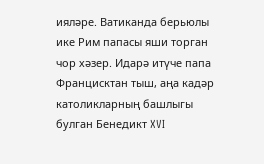ияләре. Ватиканда берьюлы ике Рим папасы яши торган чор хәзер. Идарә итүче папа Францисктан тыш, аңа кадәр католикларның башлыгы булган Бенедикт XVI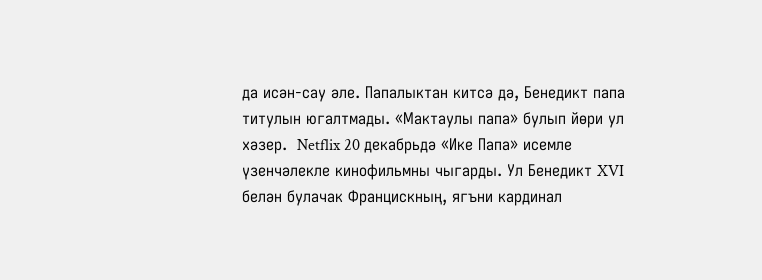да исән-сау әле. Папалыктан китсә дә, Бенедикт папа титулын югалтмады. «Мактаулы папа» булып йөри ул хәзер.  Netflix 20 декабрьдә «Ике Папа» исемле үзенчәлекле кинофильмны чыгарды. Ул Бенедикт XVI белән булачак Францискның, ягъни кардинал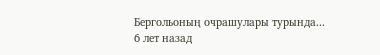Бергольоның очрашулары турында...
6 лет назад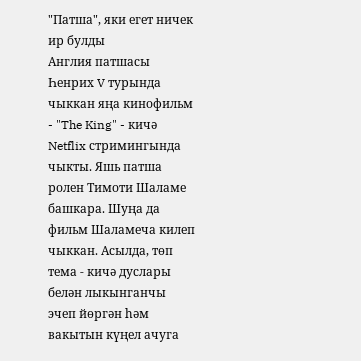"Патша", яки егет ничек ир булды
Англия патшасы Һенрих V турында чыккан яңа кинофильм - "The King" - кичә Netflix стримингында чыкты. Яшь патша ролен Тимоти Шаламе башкара. Шуңа да фильм Шаламеча килеп чыккан. Асылда, төп тема - кичә дуслары белән лыкынганчы эчеп йөргән һәм вакытын күңел ачуга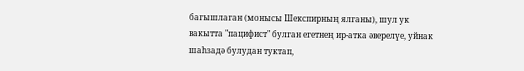багышлаган (монысы Шекспирның ялганы), шул ук вакытта "пацифист" булган егетнең ир-атка әверелүе, уйнак шаһзадә булудан туктап,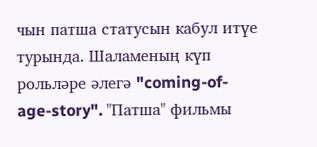чын патша статусын кабул итүе турында. Шаламеның күп рольләре әлегә "coming-of-age-story". "Патша" фильмы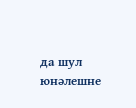да шул юнәлешне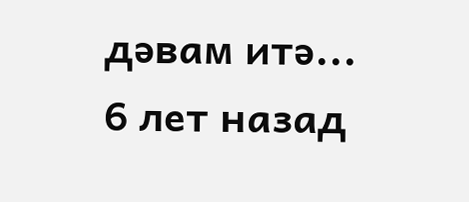дәвам итә...
6 лет назад